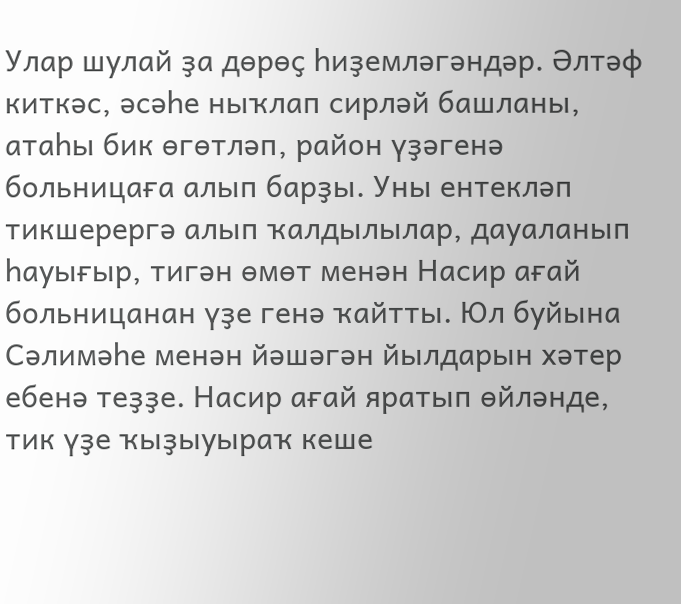Улар шулай ҙа дөрөҫ һиҙемләгәндәр. Әлтәф киткәс, әсәһе ныҡлап сирләй башланы, атаһы бик өгөтләп, район үҙәгенә больницаға алып барҙы. Уны ентекләп тикшерергә алып ҡалдылылар, дауаланып һауығыр, тигән өмөт менән Насир ағай больницанан үҙе генә ҡайтты. Юл буйына Сәлимәһе менән йәшәгән йылдарын хәтер ебенә теҙҙе. Насир ағай яратып өйләнде, тик үҙе ҡыҙыуыраҡ кеше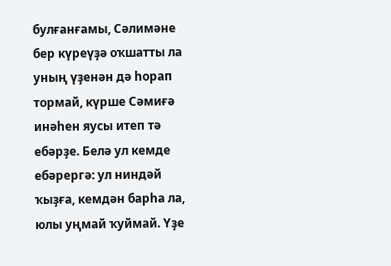булғанғамы, Сәлимәне бер күреүҙә оҡшатты ла уның үҙенән дә һорап тормай, күрше Сәмиғә инәһен яусы итеп тә ебәрҙе. Белә ул кемде ебәрергә: ул ниндәй ҡыҙға, кемдән барһа ла, юлы уңмай ҡуймай. Үҙе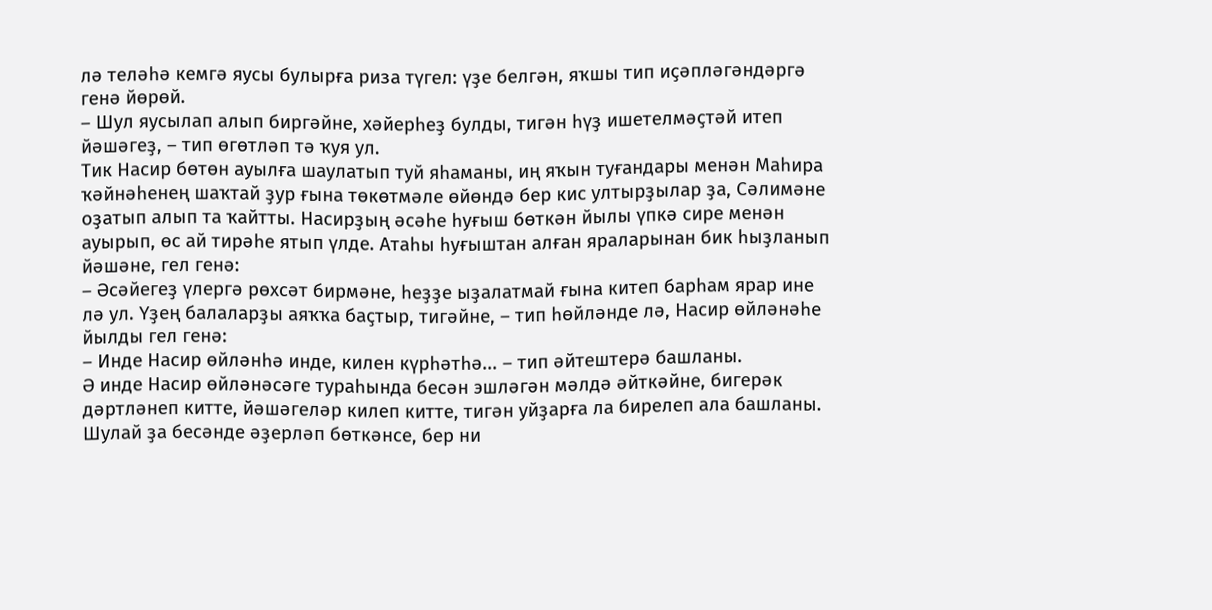лә теләһә кемгә яусы булырға риза түгел: үҙе белгән, яҡшы тип иҫәпләгәндәргә генә йөрөй.
– Шул яусылап алып биргәйне, хәйерһеҙ булды, тигән һүҙ ишетелмәҫтәй итеп йәшәгеҙ, – тип өгөтләп тә ҡуя ул.
Тик Насир бөтөн ауылға шаулатып туй яһаманы, иң яҡын туғандары менән Маһира ҡәйнәһенең шаҡтай ҙур ғына төкөтмәле өйөндә бер кис ултырҙылар ҙа, Сәлимәне оҙатып алып та ҡайтты. Насирҙың әсәһе һуғыш бөткән йылы үпкә сире менән ауырып, өс ай тирәһе ятып үлде. Атаһы һуғыштан алған яраларынан бик һыҙланып йәшәне, гел генә:
– Әсәйегеҙ үлергә рөхсәт бирмәне, һеҙҙе ыҙалатмай ғына китеп барһам ярар ине лә ул. Үҙең балаларҙы аяҡҡа баҫтыр, тигәйне, – тип һөйләнде лә, Насир өйләнәһе йылды гел генә:
– Инде Насир өйләнһә инде, килен күрһәтһә... – тип әйтештерә башланы.
Ә инде Насир өйләнәсәге тураһында бесән эшләгән мәлдә әйткәйне, бигерәк дәртләнеп китте, йәшәгеләр килеп китте, тигән уйҙарға ла бирелеп ала башланы.
Шулай ҙа бесәнде әҙерләп бөткәнсе, бер ни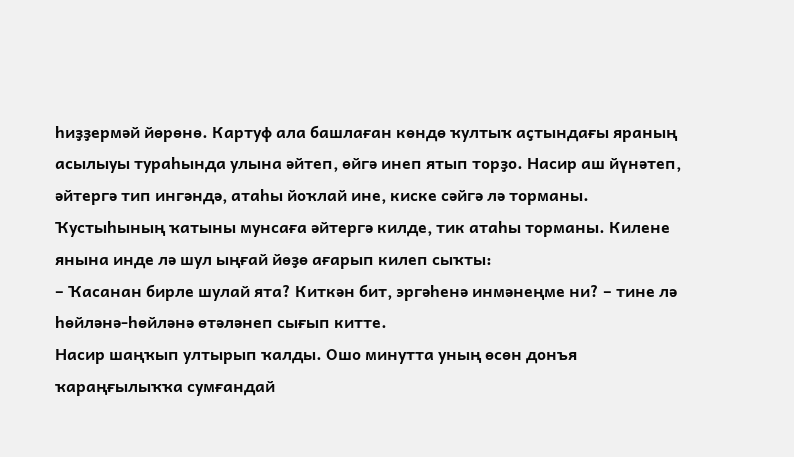һиҙҙермәй йөрөнө. Картуф ала башлаған көндө ҡултыҡ аҫтындағы яраның асылыуы тураһында улына әйтеп, өйгә инеп ятып торҙо. Насир аш йүнәтеп, әйтергә тип ингәндә, атаһы йоҡлай ине, киске сәйгә лә торманы. Ҡустыһының ҡатыны мунсаға әйтергә килде, тик атаһы торманы. Килене янына инде лә шул ыңғай йөҙө ағарып килеп сыҡты:
– Ҡасанан бирле шулай ята? Киткән бит, эргәһенә инмәнеңме ни? – тине лә һөйләнә-һөйләнә өтәләнеп сығып китте.
Насир шаңҡып ултырып ҡалды. Ошо минутта уның өсөн донъя ҡараңғылыҡҡа сумғандай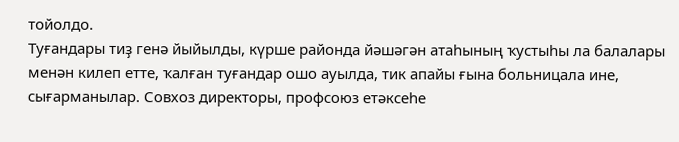тойолдо.
Туғандары тиҙ генә йыйылды, күрше районда йәшәгән атаһының ҡустыһы ла балалары менән килеп етте, ҡалған туғандар ошо ауылда, тик апайы ғына больницала ине, сығарманылар. Совхоз директоры, профсоюз етәксеһе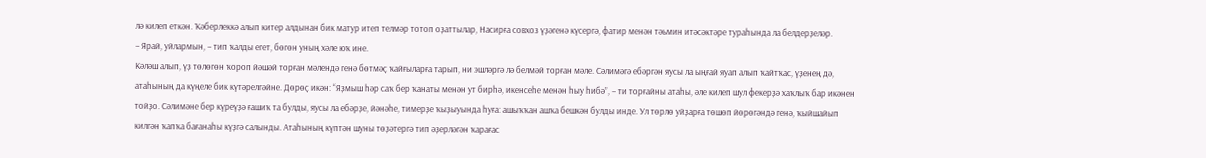лә килеп еткән. Ҡәберлеккә алып китер алдынан бик матур итеп телмәр тотоп оҙаттылар, Насирға совхоз үҙәгенә күсергә, фатир менән тәьмин итәсәктәре тураһында ла белдерҙеләр.
– Ярай, уйлармын, – тип ҡалды егет, бөгөн уның хәле юҡ ине.
Кәләш алып, үҙ төлөгөн ҡороп йәшәй торған мәлендә генә бөтмәҫ ҡайғыларға тарып, ни эшләргә лә белмәй торған мәле. Сәлимәгә ебәргән яусы ла ыңғай яуап алып ҡайтҡас, үҙенең дә, атаһының да күңеле бик күтәрелгәйне. Дөрөҫ икән: “Яҙмыш һәр саҡ бер ҡанаты менән ут бирһә, икенсеһе менән һыу һибә”, – ти торғайны атаһы, әле килеп шул фекерҙә хаҡлыҡ бар икәнен тойҙо. Сәлимәне бер күреүҙә ғашиҡ та булды, яусы ла ебәрҙе, йәнәһе, тимерҙе ҡыҙыуында һуға: ашыҡҡан ашҡа бешкән булды инде. Ул төрлө уйҙарға төшөп йөрөгәндә генә, ҡыйшайып килгән ҡапҡа бағанаһы күҙгә салынды. Атаһының күптән шуны төҙәтергә тип әҙерләгән ҡарағас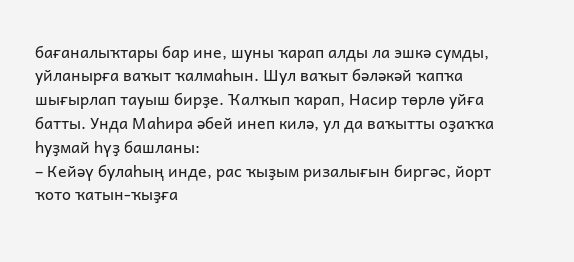бағаналыҡтары бар ине, шуны ҡарап алды ла эшкә сумды, уйланырға ваҡыт ҡалмаһын. Шул ваҡыт бәләкәй ҡапҡа шығырлап тауыш бирҙе. Ҡалҡып ҡарап, Насир төрлө уйға батты. Унда Маһира әбей инеп килә, ул да ваҡытты оҙаҡҡа һуҙмай һүҙ башланы:
– Кейәү булаһың инде, рас ҡыҙым ризалығын биргәс, йорт ҡото ҡатын-ҡыҙға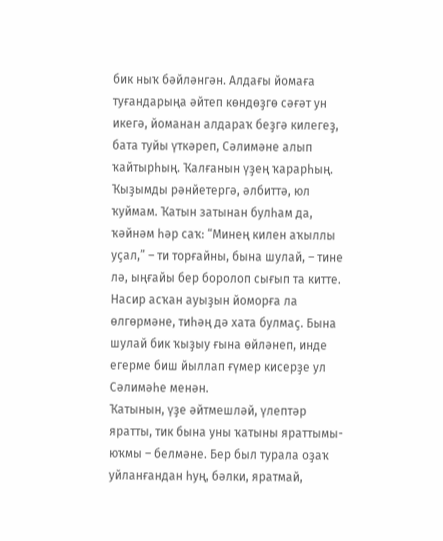бик ныҡ бәйләнгән. Алдағы йомаға туғандарыңа әйтеп көндөҙгө сәғәт ун икегә, йоманан алдараҡ беҙгә килегеҙ, бата туйы үткәреп, Сәлимәне алып ҡайтырһың. Ҡалғанын үҙең ҡарарһың. Ҡыҙымды рәнйетергә, әлбиттә, юл ҡуймам. Ҡатын затынан булһам да, ҡәйнәм һәр саҡ: “Минең килен аҡыллы уҫал,” – ти торғайны, бына шулай, – тине лә, ыңғайы бер боролоп сығып та китте.
Насир асҡан ауыҙын йоморға ла өлгөрмәне, тиһәң дә хата булмаҫ. Бына шулай бик ҡыҙыу ғына өйләнеп, инде егерме биш йыллап ғүмер кисерҙе ул Сәлимәһе менән.
Ҡатынын, үҙе әйтмешләй, үлептәр яратты, тик бына уны ҡатыны яраттымы-юҡмы – белмәне. Бер был турала оҙаҡ уйланғандан һуң, бәлки, яратмай,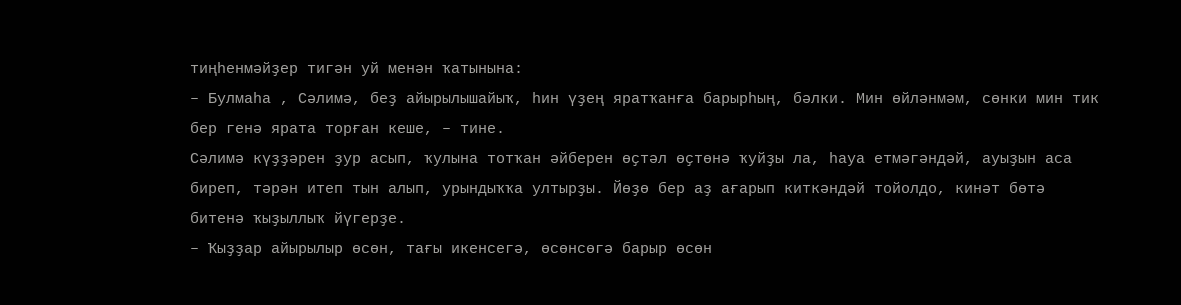тиңһенмәйҙер тигән уй менән ҡатынына:
– Булмаһа , Сәлимә, беҙ айырылышайыҡ, һин үҙең яратҡанға барырһың, бәлки. Мин өйләнмәм, сөнки мин тик бер генә ярата торған кеше, – тине.
Сәлимә күҙҙәрен ҙур асып, ҡулына тотҡан әйберен өҫтәл өҫтөнә ҡуйҙы ла, һауа етмәгәндәй, ауыҙын аса биреп, тәрән итеп тын алып, урындыҡҡа ултырҙы. Йөҙө бер аҙ ағарып киткәндәй тойолдо, кинәт бөтә битенә ҡыҙыллыҡ йүгерҙе.
– Ҡыҙҙар айырылыр өсөн, тағы икенсегә, өсөнсөгә барыр өсөн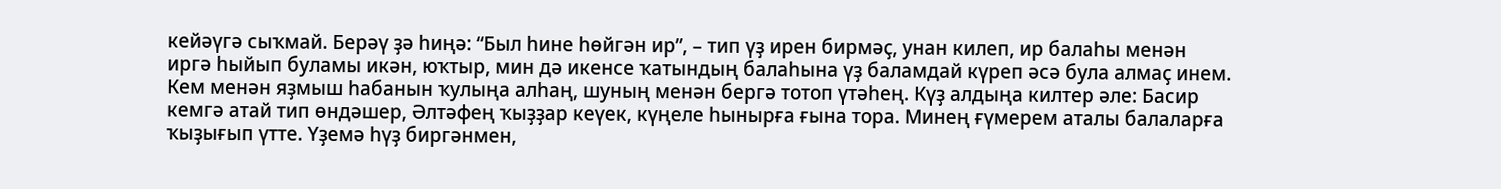кейәүгә сыҡмай. Берәү ҙә һиңә: “Был һине һөйгән ир”, – тип үҙ ирен бирмәҫ, унан килеп, ир балаһы менән иргә һыйып буламы икән, юҡтыр, мин дә икенсе ҡатындың балаһына үҙ баламдай күреп әсә була алмаҫ инем. Кем менән яҙмыш һабанын ҡулыңа алһаң, шуның менән бергә тотоп үтәһең. Күҙ алдыңа килтер әле: Басир кемгә атай тип өндәшер, Әлтәфең ҡыҙҙар кеүек, күңеле һынырға ғына тора. Минең ғүмерем аталы балаларға ҡыҙығып үтте. Үҙемә һүҙ биргәнмен,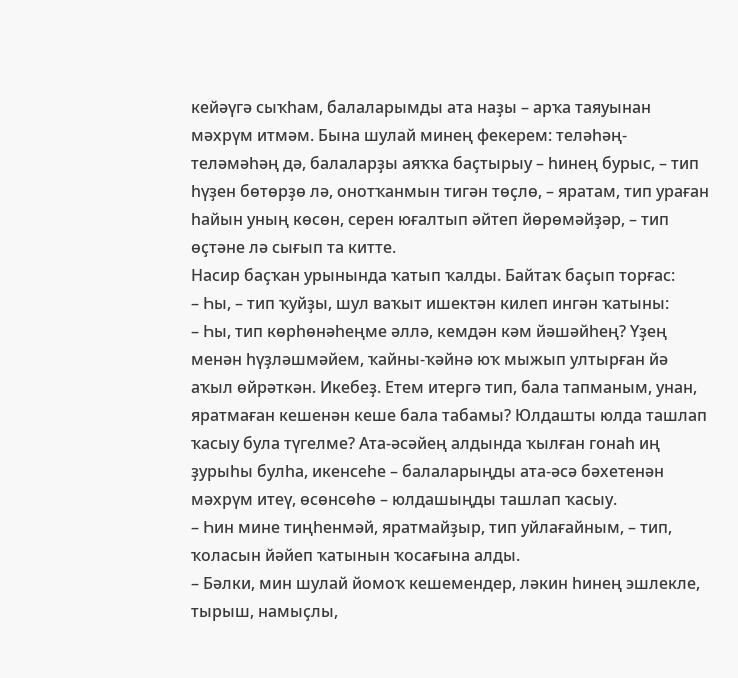кейәүгә сыҡһам, балаларымды ата наҙы – арҡа таяуынан мәхрүм итмәм. Бына шулай минең фекерем: теләһәң-теләмәһәң дә, балаларҙы аяҡҡа баҫтырыу – һинең бурыс, – тип һүҙен бөтөрҙө лә, онотҡанмын тигән төҫлө, – яратам, тип ураған һайын уның көсөн, серен юғалтып әйтеп йөрөмәйҙәр, – тип өҫтәне лә сығып та китте.
Насир баҫҡан урынында ҡатып ҡалды. Байтаҡ баҫып торғас:
– Һы, – тип ҡуйҙы, шул ваҡыт ишектән килеп ингән ҡатыны:
– Һы, тип көрһөнәһеңме әллә, кемдән кәм йәшәйһең? Үҙең менән һүҙләшмәйем, ҡайны-ҡәйнә юҡ мыжып ултырған йә аҡыл өйрәткән. Икебеҙ. Етем итергә тип, бала тапманым, унан, яратмаған кешенән кеше бала табамы? Юлдашты юлда ташлап ҡасыу була түгелме? Ата-әсәйең алдында ҡылған гонаһ иң ҙурыһы булһа, икенсеһе – балаларыңды ата-әсә бәхетенән мәхрүм итеү, өсөнсөһө – юлдашыңды ташлап ҡасыу.
– Һин мине тиңһенмәй, яратмайҙыр, тип уйлағайным, – тип, ҡоласын йәйеп ҡатынын ҡосағына алды.
– Бәлки, мин шулай йомоҡ кешемендер, ләкин һинең эшлекле, тырыш, намыҫлы,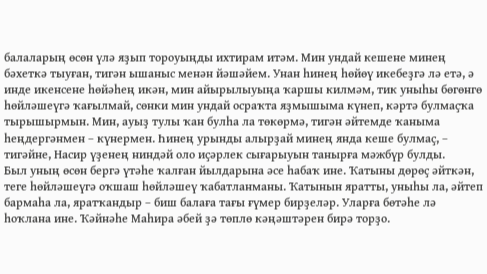балаларың өсөн үлә яҙып тороуыңды ихтирам итәм. Мин ундай кешене минең бәхеткә тыуған, тигән ышаныс менән йәшәйем. Унан һинең һөйөү икебеҙгә лә етә, ә инде икенсене һөйәһең икән, мин айырылыуыңа ҡаршы килмәм, тик уныһы бөгөнгө һөйләшеүгә ҡағылмай, сөнки мин ундай осраҡта яҙмышыма күнеп, кәртә булмаҫҡа тырышырмын. Мин, ауыҙ тулы ҡан булһа ла төкөрмә, тигән әйтемде ҡаныма һеңдергәнмен – күнермен. Һинең урынды алырҙай минең янда кеше булмаҫ, – тигәйне, Насир үҙенең ниндәй оло иҫәрлек сығарыуын танырға мәжбүр булды.
Был уның өсөн бергә үтәһе ҡалған йылдарына әсе һабаҡ ине. Ҡатыны дөрөҫ әйткән, теге һөйләшеүгә оҡшаш һөйләшеү ҡабатланманы. Ҡатынын яратты, уныһы ла, әйтеп бармаһа ла, яратҡандыр – биш балаға тағы ғүмер бирҙеләр. Уларға бөтәһе лә һоҡлана ине. Ҡәйнәһе Маһира әбей ҙә төплө кәңәштәрен бирә торҙо.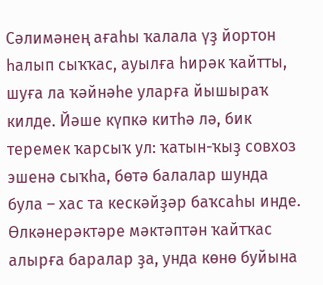Сәлимәнең ағаһы ҡалала үҙ йортон һалып сыҡҡас, ауылға һирәк ҡайтты, шуға ла ҡәйнәһе уларға йышыраҡ килде. Йәше күпкә китһә лә, бик теремек ҡарсыҡ ул: ҡатын-ҡыҙ совхоз эшенә сыҡһа, бөтә балалар шунда була – хас та кескәйҙәр баҡсаһы инде. Өлкәнерәктәре мәктәптән ҡайтҡас алырға баралар ҙа, унда көнө буйына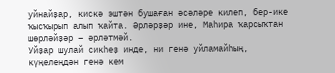уйнайҙар, кискә эштән бушаған әсәләре килеп, бер-ике ҡысҡырып алып ҡайта. Әрләрҙәр ине, Маһира ҡарсыҡтан шөрләйҙәр – әрләтмәй.
Уйҙар шулай сикһеҙ инде, ни генә уйламайһың, күңелеңдән генә кем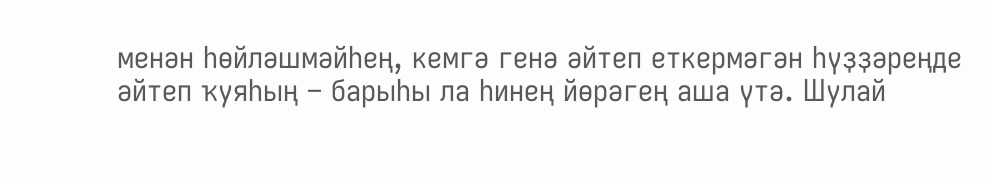менән һөйләшмәйһең, кемгә генә әйтеп еткермәгән һүҙҙәреңде әйтеп ҡуяһың – барыһы ла һинең йөрәгең аша үтә. Шулай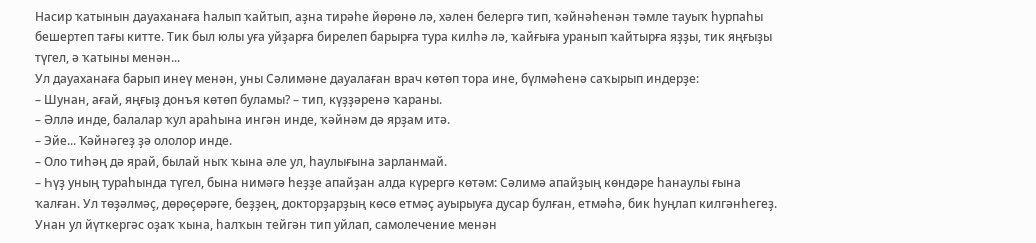Насир ҡатынын дауаханаға һалып ҡайтып, аҙна тирәһе йөрөнө лә, хәлен белергә тип, ҡәйнәһенән тәмле тауыҡ һурпаһы бешертеп тағы китте. Тик был юлы уға уйҙарға бирелеп барырға тура килһә лә, ҡайғыға уранып ҡайтырға яҙҙы, тик яңғыҙы түгел, ә ҡатыны менән...
Ул дауаханаға барып инеү менән, уны Сәлимәне дауалаған врач көтөп тора ине, бүлмәһенә саҡырып индерҙе:
– Шунан, ағай, яңғыҙ донъя көтөп буламы? – тип, күҙҙәренә ҡараны.
– Әллә инде, балалар ҡул араһына ингән инде, ҡәйнәм дә ярҙам итә.
– Эйе... Ҡәйнәгеҙ ҙә ололор инде.
– Оло тиһәң дә ярай, былай ныҡ ҡына әле ул, һаулығына зарланмай.
– Һүҙ уның тураһында түгел, бына нимәгә һеҙҙе апайҙан алда күрергә көтәм: Сәлимә апайҙың көндәре һанаулы ғына ҡалған. Ул төҙәлмәҫ, дөрөҫөрәге, беҙҙең, докторҙарҙың көсө етмәҫ ауырыуға дусар булған, етмәһә, бик һуңлап килгәнһегеҙ. Унан ул йүткергәс оҙаҡ ҡына, һалҡын тейгән тип уйлап, самолечение менән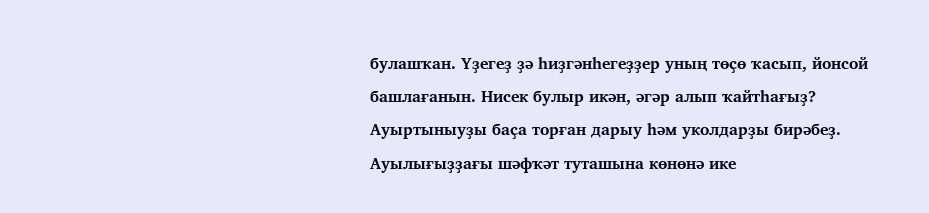булашҡан. Үҙегеҙ ҙә һиҙгәнһегеҙҙер уның төҫө ҡасып, йонсой башлағанын. Нисек булыр икән, әгәр алып ҡайтһағыҙ? Ауыртыныуҙы баҫа торған дарыу һәм уколдарҙы бирәбеҙ. Ауылығыҙҙағы шәфҡәт туташына көнөнә ике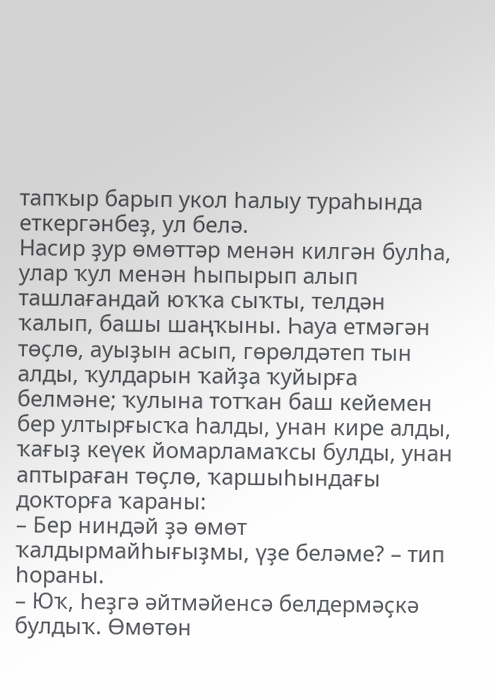тапҡыр барып укол һалыу тураһында еткергәнбеҙ, ул белә.
Насир ҙур өмөттәр менән килгән булһа, улар ҡул менән һыпырып алып ташлағандай юҡҡа сыҡты, телдән ҡалып, башы шаңҡыны. Һауа етмәгән төҫлө, ауыҙын асып, гөрөлдәтеп тын алды, ҡулдарын ҡайҙа ҡуйырға белмәне; ҡулына тотҡан баш кейемен бер ултырғысҡа һалды, унан кире алды, ҡағыҙ кеүек йомарламаҡсы булды, унан аптыраған төҫлө, ҡаршыһындағы докторға ҡараны:
– Бер ниндәй ҙә өмөт ҡалдырмайһығыҙмы, үҙе беләме? – тип һораны.
– Юҡ, һеҙгә әйтмәйенсә белдермәҫкә булдыҡ. Өмөтөн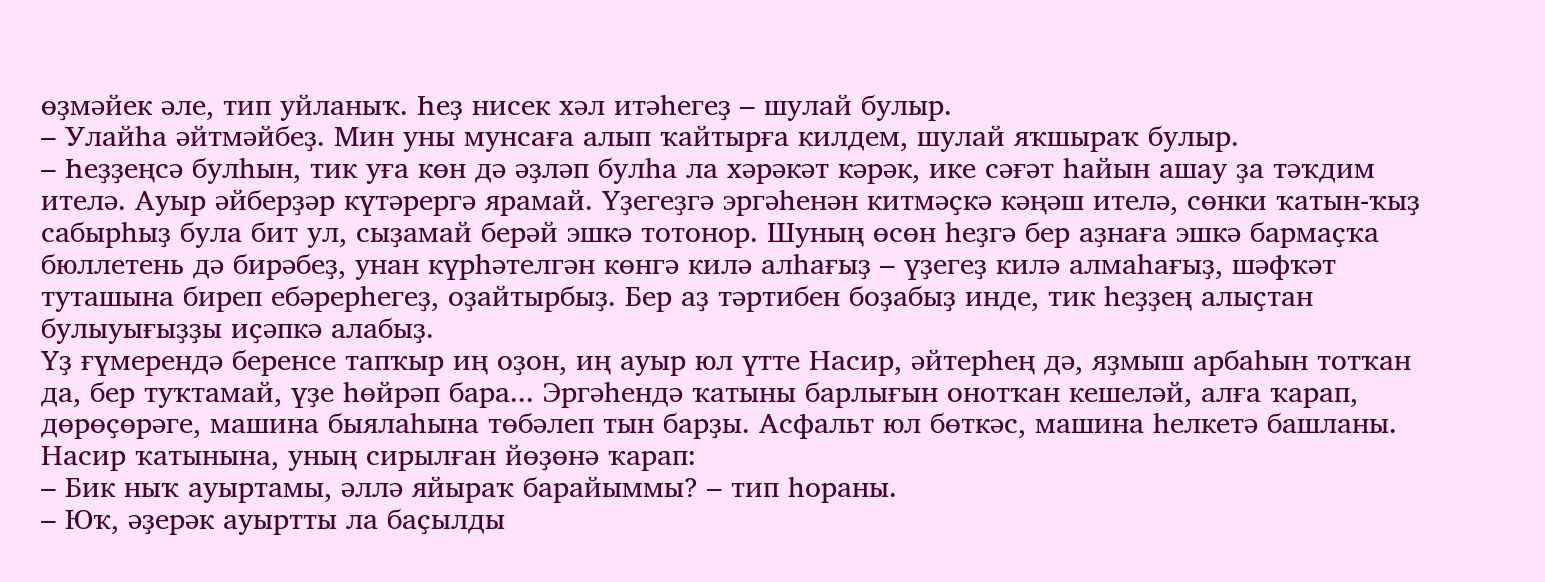өҙмәйек әле, тип уйланыҡ. Һеҙ нисек хәл итәһегеҙ – шулай булыр.
– Улайһа әйтмәйбеҙ. Мин уны мунсаға алып ҡайтырға килдем, шулай яҡшыраҡ булыр.
– Һеҙҙеңсә булһын, тик уға көн дә әҙләп булһа ла хәрәкәт кәрәк, ике сәғәт һайын ашау ҙа тәҡдим ителә. Ауыр әйберҙәр күтәрергә ярамай. Үҙегеҙгә эргәһенән китмәҫкә кәңәш ителә, сөнки ҡатын-ҡыҙ сабырһыҙ була бит ул, сыҙамай берәй эшкә тотонор. Шуның өсөн һеҙгә бер аҙнаға эшкә бармаҫҡа бюллетень дә бирәбеҙ, унан күрһәтелгән көнгә килә алһағыҙ – үҙегеҙ килә алмаһағыҙ, шәфҡәт туташына биреп ебәрерһегеҙ, оҙайтырбыҙ. Бер аҙ тәртибен боҙабыҙ инде, тик һеҙҙең алыҫтан булыуығыҙҙы иҫәпкә алабыҙ.
Үҙ ғүмерендә беренсе тапҡыр иң оҙон, иң ауыр юл үтте Насир, әйтерһең дә, яҙмыш арбаһын тотҡан да, бер туҡтамай, үҙе һөйрәп бара... Эргәһендә ҡатыны барлығын онотҡан кешеләй, алға ҡарап, дөрөҫөрәге, машина быялаһына төбәлеп тын барҙы. Асфальт юл бөткәс, машина һелкетә башланы. Насир ҡатынына, уның сирылған йөҙөнә ҡарап:
– Бик ныҡ ауыртамы, әллә яйыраҡ барайыммы? – тип һораны.
– Юҡ, әҙерәк ауыртты ла баҫылды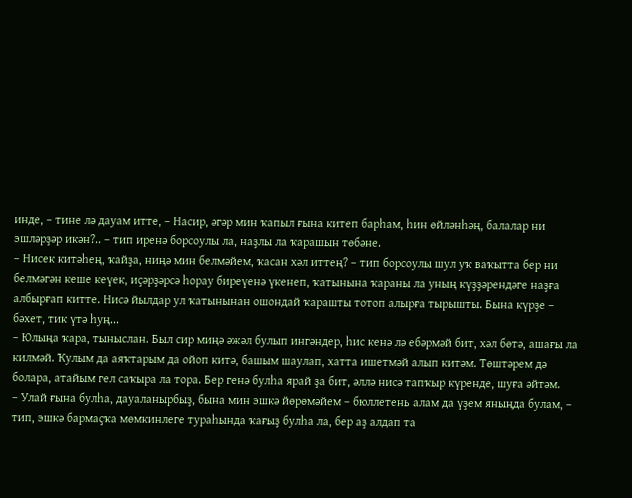инде, – тине лә дауам итте, – Насир, әгәр мин ҡапыл ғына китеп барһам, һин өйләнһәң, балалар ни эшләрҙәр икән?.. – тип иренә борсоулы ла, наҙлы ла ҡарашын төбәне.
– Нисек китәһең, ҡайҙа, ниңә мин белмәйем, ҡасан хәл иттең? – тип борсоулы шул уҡ ваҡытта бер ни белмәгән кеше кеүек, иҫәрҙәрсә һорау биреүенә үкенеп, ҡатынына ҡараны ла уның күҙҙәрендәге наҙға албырғап китте. Нисә йылдар ул ҡатынынан ошондай ҡарашты тотоп алырға тырышты. Бына күрҙе – бәхет, тик үтә һуң...
– Юлыңа ҡара, тыныслан. Был сир миңә әжәл булып ингәндер, һис кенә лә ебәрмәй бит, хәл бөтә, ашағы ла килмәй. Ҡулым да аяҡтарым да ойоп китә, башым шаулап, хатта ишетмәй алып китәм. Төштәрем дә болара, атайым гел саҡыра ла тора. Бер генә булһа ярай ҙа бит, әллә нисә тапҡыр күренде, шуға әйтәм.
– Улай ғына булһа, дауаланырбыҙ, бына мин эшкә йөрөмәйем – бюллетень алам да үҙем яныңда булам, – тип, эшкә бармаҫҡа мөмкинлеге тураһында ҡағыҙ булһа ла, бер аҙ алдап та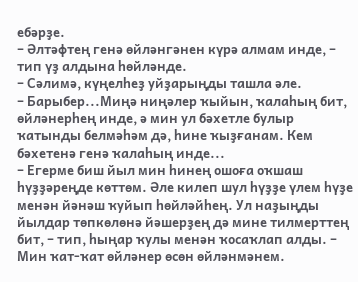ебәрҙе.
– Әлтәфтең генә өйләнгәнен күрә алмам инде, – тип үҙ алдына һөйләнде.
– Сәлимә, күңелһеҙ уйҙарыңды ташла әле.
– Барыбер...Миңә ниңәлер ҡыйын, ҡалаһың бит, өйләнерһең инде, ә мин ул бәхетле булыр ҡатынды белмәһәм дә, һине ҡыҙғанам. Кем бәхетенә генә ҡалаһың инде...
– Егерме биш йыл мин һинең ошоға оҡшаш һүҙҙәреңде көттөм. Әле килеп шул һүҙҙе үлем һүҙе менән йәнәш ҡуйып һөйләйһең. Ул наҙыңды йылдар төпкөлөнә йәшерҙең дә мине тилмерттең бит, – тип, һыңар ҡулы менән ҡосаҡлап алды. – Мин ҡат-ҡат өйләнер өсөн өйләнмәнем.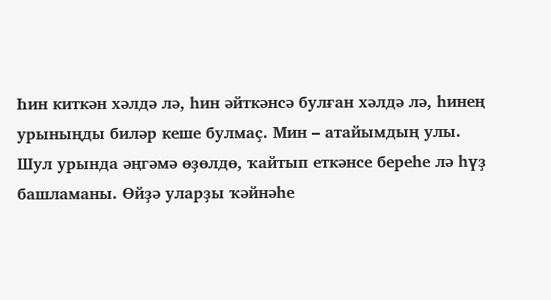Һин киткән хәлдә лә, һин әйткәнсә булған хәлдә лә, һинең урыныңды биләр кеше булмаҫ. Мин – атайымдың улы.
Шул урында әңгәмә өҙөлдө, ҡайтып еткәнсе береһе лә һүҙ башламаны. Өйҙә уларҙы ҡәйнәһе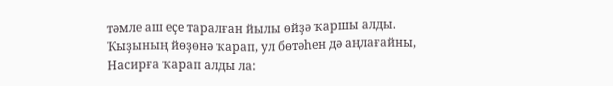тәмле аш еҫе таралған йылы өйҙә ҡаршы алды. Ҡыҙының йөҙөнә ҡарап, ул бөтәһен дә аңлағайны, Насирға ҡарап алды ла: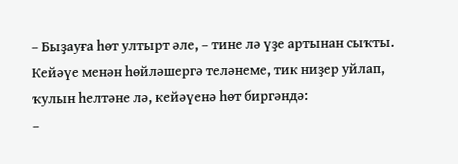– Быҙауға һөт ултырт әле, – тине лә үҙе артынан сыҡты.
Кейәүе менән һөйләшергә теләнеме, тик ниҙер уйлап, ҡулын һелтәне лә, кейәүенә һөт биргәндә:
–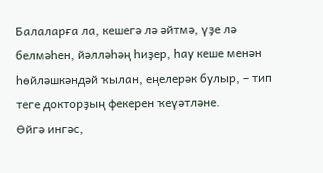Балаларға ла, кешегә лә әйтмә, үҙе лә белмәһен, йәлләһәң һиҙер, һау кеше менән һөйләшкәндәй ҡылан, еңелерәк булыр, – тип теге докторҙың фекерен ҡеүәтләне.
Өйгә ингәс,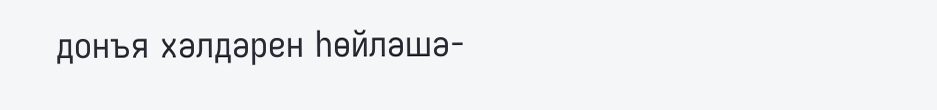донъя хәлдәрен һөйләшә-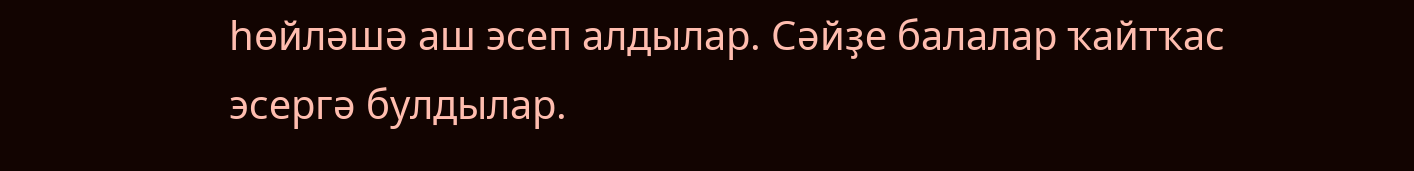һөйләшә аш эсеп алдылар. Сәйҙе балалар ҡайтҡас эсергә булдылар.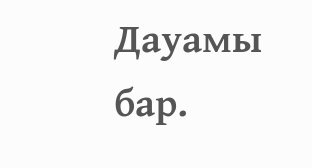Дауамы бар.